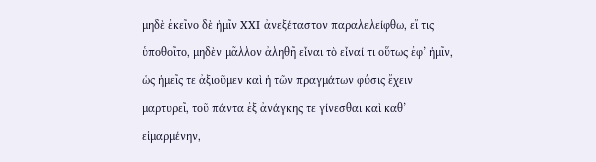μηδὲ ἐκεῖνο δὲ ἡμῖν XXI ἀνεξέταστον παραλελείφθω, εἴ τις ὑποθοῖτο, μηδὲν μᾶλλον ἀληθῆ εἶναι τὸ εἶναί τι οὕτως ἐφ’ ἡμῖν, ὡς ἡμεῖς τε ἀξιοῦμεν καὶ ἡ τῶν πραγμάτων φύσις ἔχειν μαρτυρεῖ, τοῦ πάντα ἐξ ἀνάγκης τε γίνεσθαι καὶ καθ’ εἱμαρμένην,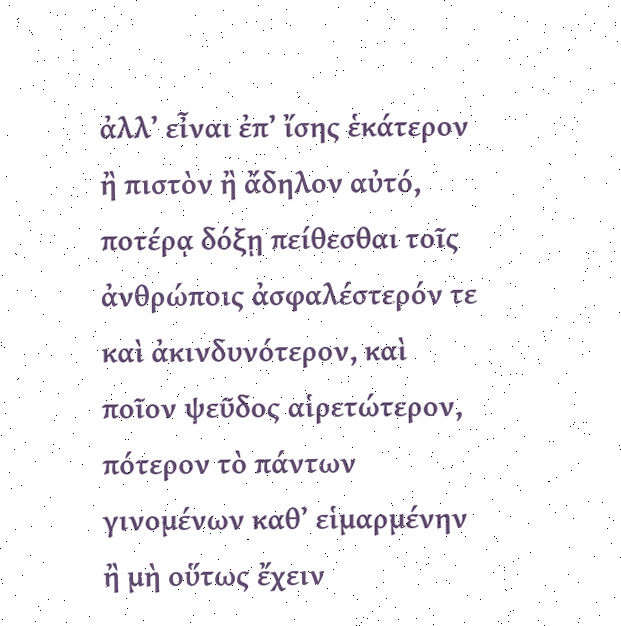ἀλλ’ εἶναι ἐπ’ ἴσης ἑκάτερον ἢ πιστὸν ἢ ἄδηλον αὐτό, ποτέρᾳ δόξῃ πείθεσθαι τοῖς ἀνθρώποις ἀσφαλέστερόν τε καὶ ἀκινδυνότερον, καὶ ποῖον ψεῦδος αἱρετώτερον, πότερον τὸ πάντων γινομένων καθ’ εἱμαρμένην ἢ μὴ οὕτως ἔχειν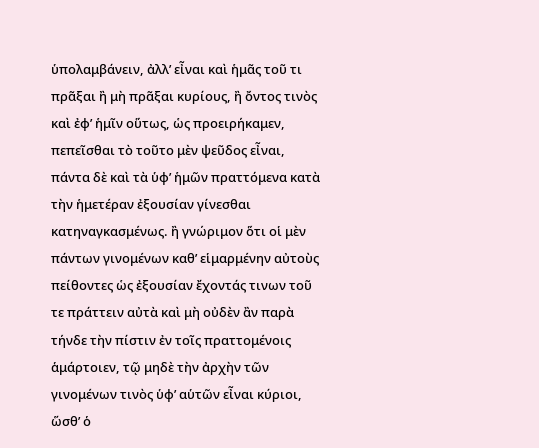ὑπολαμβάνειν, ἀλλ’ εἶναι καὶ ἡμᾶς τοῦ τι πρᾶξαι ἢ μὴ πρᾶξαι κυρίους, ἢ ὄντος τινὸς καὶ ἐφ’ ἡμῖν οὕτως, ὡς προειρήκαμεν, πεπεῖσθαι τὸ τοῦτο μὲν ψεῦδος εἶναι, πάντα δὲ καὶ τὰ ὑφ’ ἡμῶν πραττόμενα κατὰ τὴν ἡμετέραν ἐξουσίαν γίνεσθαι κατηναγκασμένως. ἢ γνώριμον ὅτι οἱ μὲν πάντων γινομένων καθ’ εἱμαρμένην αὐτοὺς πείθοντες ὡς ἐξουσίαν ἔχοντάς τινων τοῦ τε πράττειν αὐτὰ καὶ μὴ οὐδὲν ἂν παρὰ τήνδε τὴν πίστιν ἐν τοῖς πραττομένοις ἁμάρτοιεν, τῷ μηδὲ τὴν ἀρχὴν τῶν γινομένων τινὸς ὑφ’ αὑτῶν εἶναι κύριοι, ὥσθ’ ὁ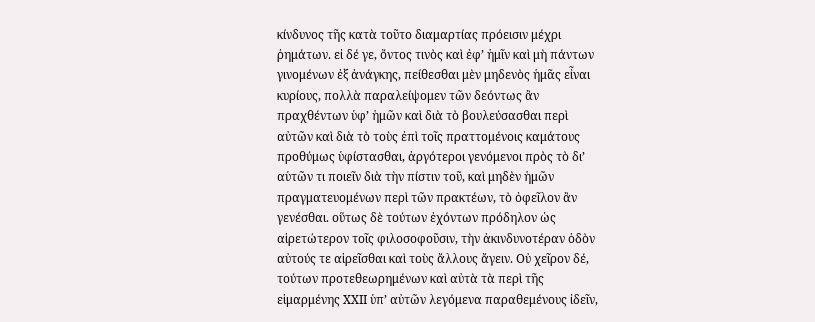κίνδυνος τῆς κατὰ τοῦτο διαμαρτίας πρόεισιν μέχρι ῥημάτων. εἰ δέ γε, ὄντος τινὸς καὶ ἐφ’ ἡμῖν καὶ μὴ πάντων γινομένων ἐξ ἀνάγκης, πείθεσθαι μὲν μηδενὸς ἡμᾶς εἶναι κυρίους, πολλὰ παραλείψομεν τῶν δεόντως ἂν πραχθέντων ὑφ’ ἡμῶν καὶ διὰ τὸ βουλεύσασθαι περὶ αὐτῶν καὶ διὰ τὸ τοὺς ἐπὶ τοῖς πραττομένοις καμάτους προθύμως ὑφίστασθαι, ἀργότεροι γενόμενοι πρὸς τὸ δι’ αὑτῶν τι ποιεῖν διὰ τὴν πίστιν τοῦ, καὶ μηδὲν ἡμῶν πραγματευομένων περὶ τῶν πρακτέων, τὸ ὀφεῖλον ἂν γενέσθαι. οὕτως δὲ τούτων ἐχόντων πρόδηλον ὡς αἱρετώτερον τοῖς φιλοσοφοῦσιν, τὴν ἀκινδυνοτέραν ὁδὸν αὐτούς τε αἱρεῖσθαι καὶ τοὺς ἄλλους ἄγειν. Οὐ χεῖρον δέ, τούτων προτεθεωρημένων καὶ αὐτὰ τὰ περὶ τῆς εἱμαρμένης ΧΧΙΙ ὑπ’ αὐτῶν λεγόμενα παραθεμένους ἰδεῖν,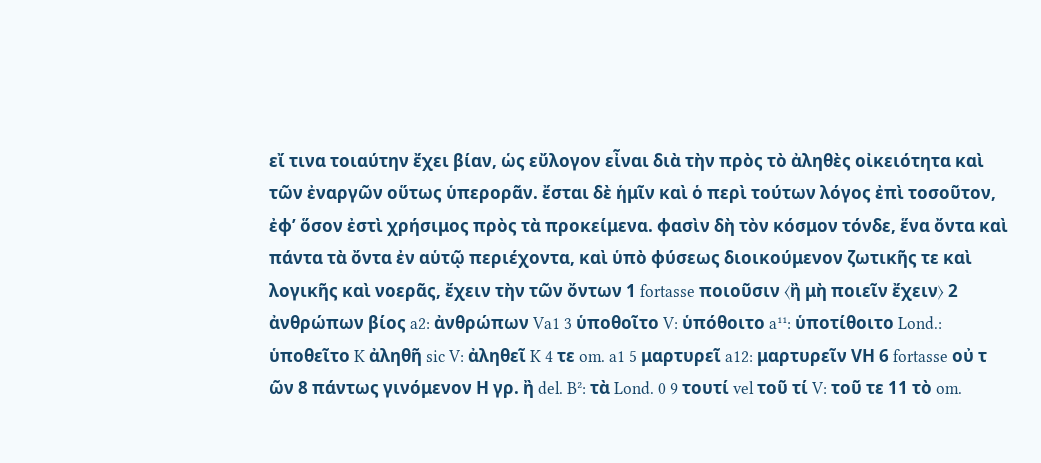εἴ τινα τοιαύτην ἔχει βίαν, ὡς εὔλογον εἶναι διὰ τὴν πρὸς τὸ ἀληθὲς οἰκειότητα καὶ τῶν ἐναργῶν οὕτως ὑπερορᾶν. ἔσται δὲ ἡμῖν καὶ ὁ περὶ τούτων λόγος ἐπὶ τοσοῦτον, ἐφ’ ὅσον ἐστὶ χρήσιμος πρὸς τὰ προκείμενα. φασὶν δὴ τὸν κόσμον τόνδε, ἕνα ὄντα καὶ πάντα τὰ ὄντα ἐν αὑτῷ περιέχοντα, καὶ ὑπὸ φύσεως διοικούμενον ζωτικῆς τε καὶ λογικῆς καὶ νοερᾶς, ἔχειν τὴν τῶν ὄντων 1 fortasse ποιοῦσιν ⟨ἢ μὴ ποιεῖν ἔχειν⟩ 2 ἀνθρώπων βίος a2: ἀνθρώπων Va1 3 ὑποθοῖτο V: ὑπόθοιτο a¹¹: ὑποτίθοιτο Lond.: ὑποθεῖτο K ἀληθῆ sic V: ἀληθεῖ K 4 τε om. a1 5 μαρτυρεῖ a12: μαρτυρεῖν VΗ 6 fortasse οὐ τ ῶν 8 πάντως γινόμενον Η γρ. ἢ del. B²: τὰ Lond. 0 9 τουτί vel τοῦ τί V: τοῦ τε 11 τὸ om.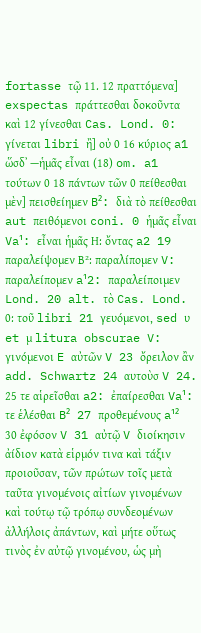fortasse τῷ 11. 12 πραττόμενα] exspectas πράττεσθαι δοκοῦντα καὶ 12 γίνεσθαι Cas. Lond. 0: γίνεται libri ἢ] οὐ 0 16 κύριος a1 ὥσδ᾿ —ἡμᾶς εἶναι (18) om. a1 τούτων 0 18 πάντων τῶν 0 πείθεσθαι μὲν] πεισθείημεν B²: διὰ τὸ πείθεσθαι aut πειθόμενοι coni. 0 ἡμᾶς εἶναι Va¹: εἶναι ἡμᾶς Η: ὄντας a2 19 παραλείψομεν Β²: παραλίπομεν V: παραλείπομεν a¹2: παραλείποιμεν Lond. 20 alt. τὸ Cas. Lond. 0: τοῦ libri 21 γευόμενοι, sed υ et μ litura obscurae V: γινόμενοι E αὐτῶν V 23 ὄρειλον ἂν add. Schwartz 24 αυτοὺσ V 24. 25 τε αἱρεῖσθαι a2: ἐπαίρεσθαι Va¹: τε ἑλέσθαι B² 27 προθεμένους a¹² 30 ἐφόσον V 31 αὐτῷ V διοίκησιν ἀίδιον κατὰ εἱρμόν τινα καὶ τάξιν προιοῦσαν, τῶν πρώτων τοῖς μετὰ ταῦτα γινομένοις αἰτίων γινομένων καὶ τούτῳ τῷ τρόπῳ συνδεομένων ἀλλήλοις ἀπάντων, καὶ μήτε οὕτως τινὸς ἐν αὐτῷ γινομένου, ὡς μὴ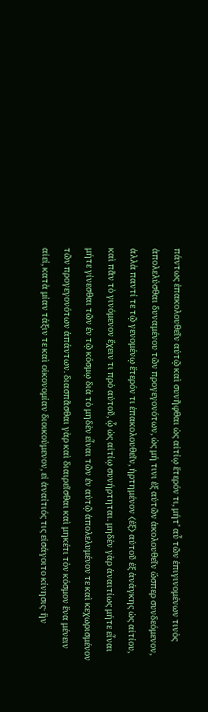πάντως ἐπακολουθεῖν αὐτῷ καὶ συνῆφθαι ὡς αἰτίῳ ἕτερόν τι, μήτ’ αὖ τῶν ἐπιγινομένων τινὸς ἀπολελύσθαι δυναμένου τῶν προγεγονότων, ὡς μή τινι ἐξ αὐτῶν ἀκολουθεῖν ὥσπερ συνδεόμενον, ἀλλὰ παντί τε τῷ γενομένῳ ἕτερόν τι ἐπακολουθεῖν, ἠρτημένον ⟨ἐξ⟩ αὐτοῦ ἐξ ἀνάγκης ὡς αἰτίου, καὶ πᾶν τὸ γινόμενον ἔχειν τι πρὸ αὐτοῦ, ᾧ ὡς αἰτίῳ συνήρτηται. μηδὲν γὰρ ἀναιτίως μήτε εἶναι μήτε γίνεσθαι τῶν ἐν τῷ κόσμῳ διὰ τὸ μηδὲν εἶναι τῶν ἐν αὐτῷ ἀπολελυμένον τε καὶ κεχωρισμένον τῶν προγεγονότων ἀπάντων. διασπᾶσθαι γὰρ καὶ διαιρεῖσθαι καὶ μηκέτι τὸν κόσμον ἕνα μένειν αἰεί, κατὰ μίαν τάξιν τε καὶ οἰκονομίαν διοικούμενον, εἰ ἀναίτιός τις εἰσάγοιτο κίνησις· ἣν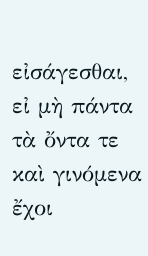εἰσάγεσθαι, εἰ μὴ πάντα τὰ ὄντα τε καὶ γινόμενα ἔχοι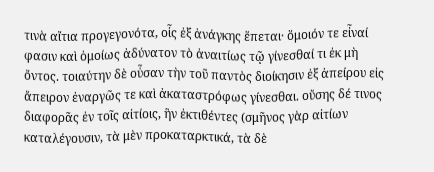τινὰ αἴτια προγεγονότα, οἷς ἐξ ἀνάγκης ἕπεται· ὅμοιόν τε εἶναί φασιν καὶ ὁμοίως ἀδύνατον τὸ ἀναιτίως τῷ γίνεσθαί τι ἐκ μὴ ὄντος. τοιαύτην δὲ οὖσαν τὴν τοῦ παντὸς διοίκησιν ἐξ ἀπείρου εἰς ἄπειρον ἐναργῶς τε καὶ ἀκαταστρόφως γίνεσθαι. οὔσης δέ τινος διαφορᾶς ἐν τοῖς αἰτίοις, ἣν ἐκτιθέντες (σμῆνος γὰρ αἰτίων καταλέγουσιν, τὰ μὲν προκαταρκτικά, τὰ δὲ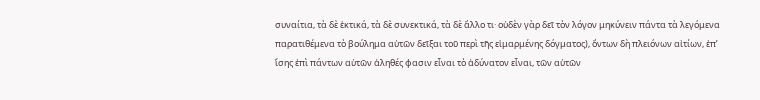συναίτια, τὰ δὲ ἑκτικά, τὰ δὲ συνεκτικά, τὰ δὲ ἄλλο τι· οὐδὲν γὰρ δεῖ τὸν λόγον μηκύνειν πάντα τὰ λεγόμενα παρατιθέμενα τὸ βούλημα αὐτῶν δεῖξαι τοῦ περὶ τῆς εἱμαρμένης δόγματος), ὄντων δὴ πλειόνων αἰτίων, ἐπ’ ἴσης ἐπὶ πάντων αὐτῶν ἀληθές φασιν εἶναι τὸ ἀδύνατον εἶναι, τῶν αὐτῶν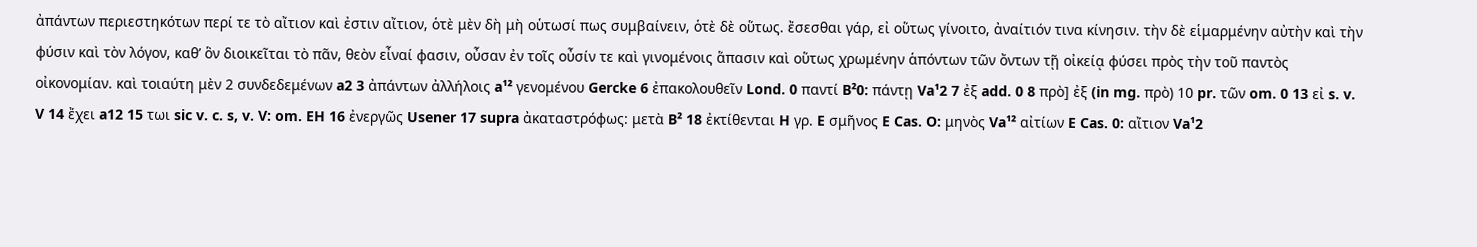ἀπάντων περιεστηκότων περί τε τὸ αἴτιον καὶ ἐστιν αἴτιον, ὁτὲ μὲν δὴ μὴ οὑτωσί πως συμβαίνειν, ὁτὲ δὲ οὕτως. ἔσεσθαι γάρ, εἰ οὕτως γίνοιτο, ἀναίτιόν τινα κίνησιν. τὴν δὲ εἱμαρμένην αὐτὴν καὶ τὴν φύσιν καὶ τὸν λόγον, καθ’ ὃν διοικεῖται τὸ πᾶν, θεὸν εἶναί φασιν, οὖσαν ἐν τοῖς οὖσίν τε καὶ γινομένοις ἅπασιν καὶ οὕτως χρωμένην ἁπόντων τῶν ὄντων τῇ οἰκείᾳ φύσει πρὸς τὴν τοῦ παντὸς οἰκονομίαν. καὶ τοιαύτη μὲν 2 συνδεδεμένων a2 3 ἀπάντων ἀλλήλοις a¹² γενομένου Gercke 6 ἐπακολουθεῖν Lond. 0 παντί B²0: πάντῃ Va¹2 7 ἐξ add. 0 8 πρὸ] ἐξ (in mg. πρὸ) 10 pr. τῶν om. 0 13 εἰ s. v. V 14 ἔχει a12 15 τωι sic v. c. s, v. V: om. EH 16 ἐνεργῶς Usener 17 supra ἀκαταστρόφως: μετὰ B² 18 ἐκτίθενται H γρ. E σμῆνος E Cas. O: μηνὸς Va¹² αἰτίων E Cas. 0: αἴτιον Va¹2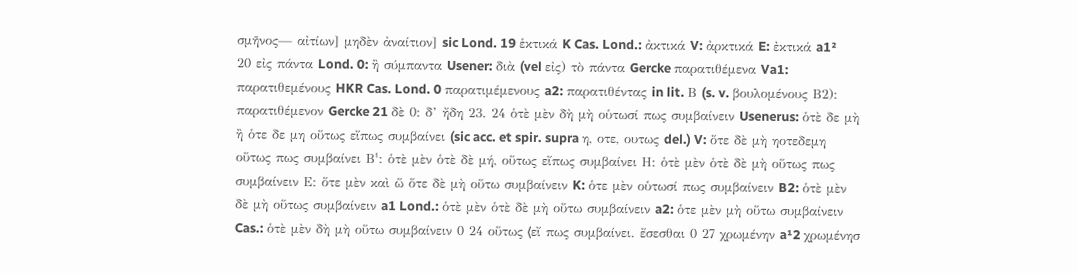σμῆνος— αἰτίων] μηδὲν ἀναίτιον] sic Lond. 19 ἑκτικά K Cas. Lond.: ἀκτικά V: ἀρκτικά E: ἐκτικά a1² 20 εἰς πάντα Lond. 0: ἢ σύμπαντα Usener: διὰ (vel εἰς) τὸ πάντα Gercke παρατιθέμενα Va1: παρατιθεμένους HKR Cas. Lond. 0 παρατιμέμενους a2: παρατιθέντας in lit. Β (s. v. βουλομένους Β2): παρατιθέμενον Gercke 21 δὲ 0: δ’ ἤδη 23. 24 ὁτὲ μὲν δὴ μὴ οὑτωσί πως συμβαίνειν Usenerus: ὁτὲ δε μὴ ἢ ὁτε δε μη οὕτως εἴπως συμβαίνει (sic acc. et spir. supra η, οτε, ουτως del.) V: ὅτε δὲ μὴ ηοτεδεμη οὕτως πως συμβαίνει Β¹: ὁτὲ μὲν ὁτὲ δὲ μή, οὕτως εἴπως συμβαίνει Η: ὁτὲ μὲν ὁτὲ δὲ μὴ οὕτως πως συμβαίνειν Ε: ὅτε μὲν καὶ ὥ ὅτε δὲ μὴ οὕτω συμβαίνειν K: ὁτε μὲν οὑτωσί πως συμβαίνειν B2: ὁτὲ μὲν δὲ μὴ οὕτως συμβαίνειν a1 Lond.: ὁτὲ μὲν ὁτὲ δὲ μὴ οὕτω συμβαίνειν a2: ὁτε μὲν μὴ οὕτω συμβαίνειν Cas.: ὁτὲ μὲν δὴ μὴ οὕτω συμβαίνειν 0 24 οὕτως ⟨εἴ πως συμβαίνει. ἔσεσθαι 0 27 χρωμένην a¹2 χρωμένησ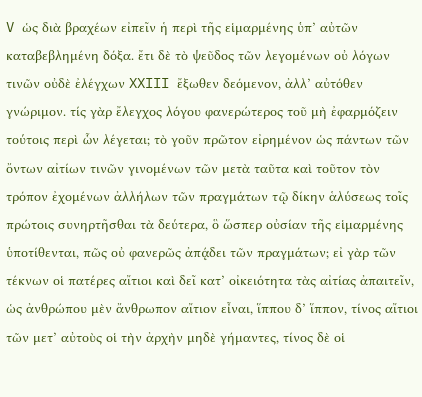V ὡς διὰ βραχέων εἰπεῖν ἡ περὶ τῆς εἱμαρμένης ὑπ’ αὐτῶν καταβεβλημένη δόξα. ἔτι δὲ τὸ ψεῦδος τῶν λεγομένων οὐ λόγων τινῶν οὐδὲ ἐλέγχων XXIII ἔξωθεν δεόμενον, ἀλλ’ αὐτόθεν γνώριμον. τίς γὰρ ἔλεγχος λόγου φανερώτερος τοῦ μὴ ἐφαρμόζειν τούτοις περὶ ὧν λέγεται; τὸ γοῦν πρῶτον εἰρημένον ὡς πάντων τῶν ὄντων αἰτίων τινῶν γινομένων τῶν μετὰ ταῦτα καὶ τοῦτον τὸν τρόπον ἐχομένων ἀλλήλων τῶν πραγμάτων τῷ δίκην ἁλύσεως τοῖς πρώτοις συνηρτῆσθαι τὰ δεύτερα, ὃ ὥσπερ οὐσίαν τῆς εἱμαρμένης ὑποτίθενται, πῶς οὐ φανερῶς ἀπᾴδει τῶν πραγμάτων; εἰ γὰρ τῶν τέκνων οἱ πατέρες αἴτιοι καὶ δεῖ κατ’ οἰκειότητα τὰς αἰτίας ἀπαιτεῖν, ὡς ἀνθρώπου μὲν ἄνθρωπον αἴτιον εἶναι, ἵππου δ’ ἵππον, τίνος αἴτιοι τῶν μετ’ αὐτοὺς οἱ τὴν ἀρχὴν μηδὲ γήμαντες, τίνος δὲ οἱ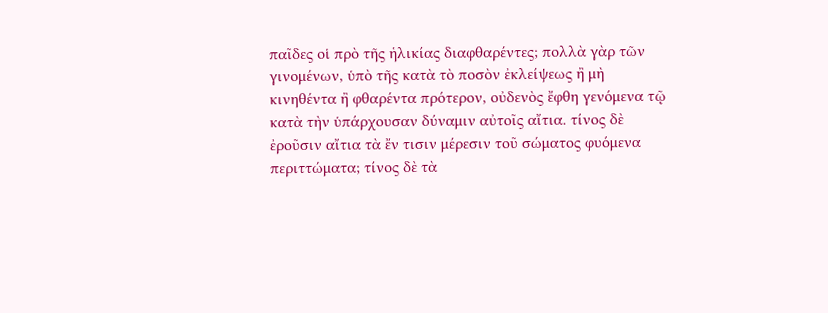παῖδες οἱ πρὸ τῆς ἡλικίας διαφθαρέντες; πολλὰ γὰρ τῶν γινομένων, ὑπὸ τῆς κατὰ τὸ ποσὸν ἐκλείψεως ἢ μὴ κινηθέντα ἢ φθαρέντα πρότερον, οὐδενὸς ἔφθη γενόμενα τῷ κατὰ τὴν ὑπάρχουσαν δύναμιν αὐτοῖς αἴτια. τίνος δὲ ἐροῦσιν αἴτια τὰ ἔν τισιν μέρεσιν τοῦ σώματος φυόμενα περιττώματα; τίνος δὲ τὰ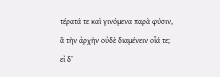τέρατά τε καὶ γινόμενα παρὰ φύσιν, ἃ τὴν ἀρχὴν οὐδὲ διαμένειν οἷά τε; εἰ δ’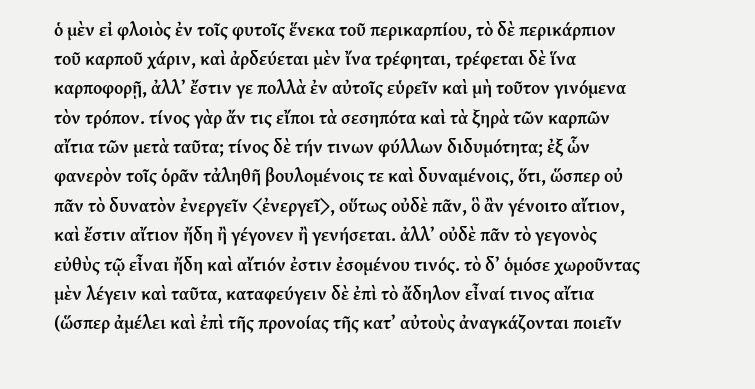ὁ μὲν εἰ φλοιὸς ἐν τοῖς φυτοῖς ἕνεκα τοῦ περικαρπίου, τὸ δὲ περικάρπιον τοῦ καρποῦ χάριν, καὶ ἀρδεύεται μὲν ἴνα τρέφηται, τρέφεται δὲ ἵνα καρποφορῇ, ἀλλ’ ἔστιν γε πολλὰ ἐν αὐτοῖς εὑρεῖν καὶ μὴ τοῦτον γινόμενα τὸν τρόπον. τίνος γὰρ ἄν τις εἴποι τὰ σεσηπότα καὶ τὰ ξηρὰ τῶν καρπῶν αἴτια τῶν μετὰ ταῦτα; τίνος δὲ τήν τινων φύλλων διδυμότητα; ἐξ ὧν φανερὸν τοῖς ὁρᾶν τἀληθῆ βουλομένοις τε καὶ δυναμένοις, ὅτι, ὥσπερ οὐ πᾶν τὸ δυνατὸν ἐνεργεῖν ⟨ἐνεργεῖ⟩, οὕτως οὐδὲ πᾶν, ὃ ἂν γένοιτο αἴτιον, καὶ ἔστιν αἴτιον ἤδη ἢ γέγονεν ἢ γενήσεται. ἀλλ’ οὐδὲ πᾶν τὸ γεγονὸς εὐθὺς τῷ εἶναι ἤδη καὶ αἴτιόν ἐστιν ἐσομένου τινός. τὸ δ’ ὁμόσε χωροῦντας μὲν λέγειν καὶ ταῦτα, καταφεύγειν δὲ ἐπὶ τὸ ἄδηλον εἶναί τινος αἴτια (ὥσπερ ἀμέλει καὶ ἐπὶ τῆς προνοίας τῆς κατ’ αὐτοὺς ἀναγκάζονται ποιεῖν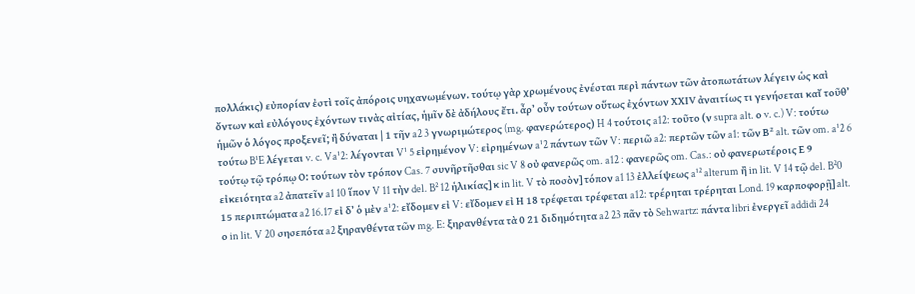πολλάκις) εὐπορίαν ἐστὶ τοῖς ἀπόροις υηχανωμένων. τούτῳ γὰρ χρωμένους ἐνέσται περὶ πάντων τῶν ἀτοπωτάτων λέγειν ὡς καὶ ὄντων καὶ εὐλόγους ἐχόντων τινὰς αἰτίας, ἡμῖν δὲ ἀδήλους ἔτι. ἆρ’ οὖν τούτων οὕτως ἐχόντων ΧΧΙV ἀναιτίως τι γενήσεται καἴ τοῦθ’ ἡμῶν ὁ λόγος προξενεῖ; ἢ δύναται | 1 τῆν a2 3 γνωριμώτερος (mg. φανερώτερος) H 4 τούτοις a12: τοῦτο (ν supra alt. ο v. c.) V: τούτω τούτω B¹E λέγεται v. c. Va¹2: λέγονται V¹ 5 εἰρημένον V: εἰρημένων a¹2 πάντων τῶν V: περιῶ a2: περτῶν τῶν a1: τῶν Β² alt. τῶν om. a¹2 6 τούτῳ τῷ τρόπῳ Ο: τούτων τὸν τρόπον Cas. 7 συνῆρτῆσθαι sic V 8 οὐ φανερῶς om. a12 : φανερῶς om. Cas.: οὐ φανερωτέροις Ε 9 εἰκειότητα a2 ἀπατεῖν a1 10 ἵπον V 11 τὴν del. B² 12 ἡλικίας] κ in lit. V τὸ ποσὸν] τόπον a1 13 ἐλλείψεως a¹² alterum ἢ in lit. V 14 τῷ del. B²0 15 περιπτώματα a2 16.17 εἰ δ’ ὁ μὲν a¹2: εἴδομεν εἰ V: εἴδομεν εἰ Η 18 τρέφεται τρέφεται a12: τρέρηται τρέρηται Lond. 19 καρποφορῇ] alt. ο in lit. V 20 σησεπότα a2 ξηρανθέντα τῶν mg. E: ξηρανθέντα τὰ 0 21 διδημότητα a2 23 πᾶν τὸ Sehwartz: πάντα libri ἐνεργεῖ addidi 24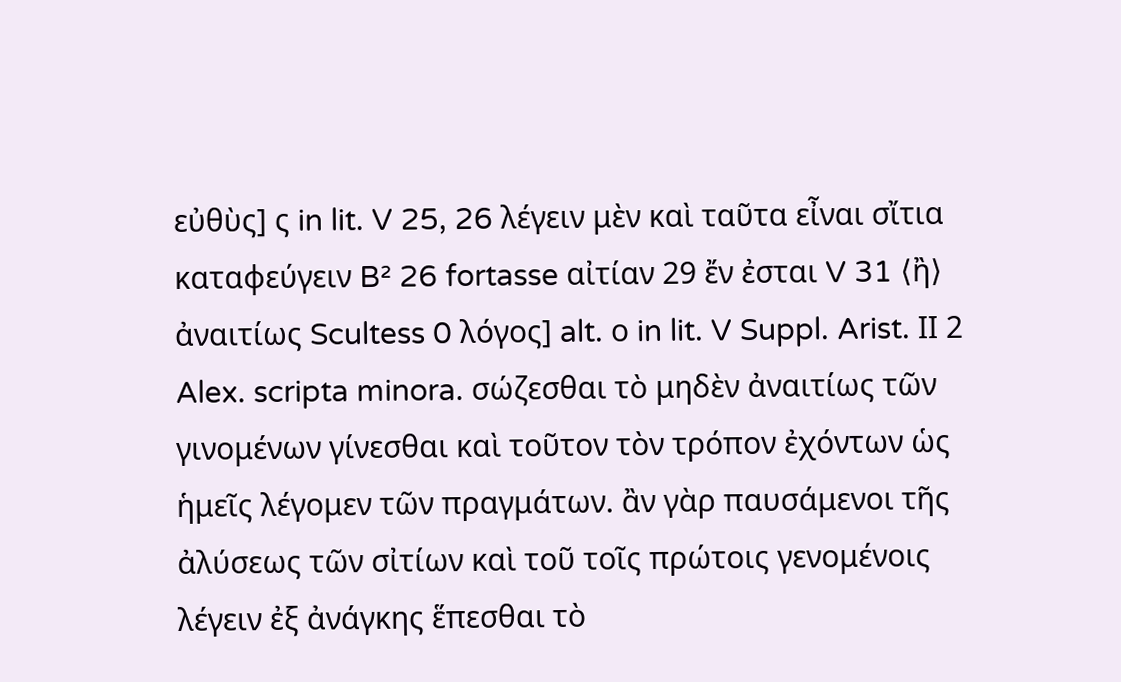εὐθὺς] ς in lit. V 25, 26 λέγειν μὲν καὶ ταῦτα εἶναι σἴτια καταφεύγειν B² 26 fortasse αἰτίαν 29 ἔν ἐσται V 31 ⟨ἢ⟩ ἀναιτίως Scultess 0 λόγος] alt. ο in lit. V Suppl. Arist. ΙΙ 2 Alex. scripta minora. σώζεσθαι τὸ μηδὲν ἀναιτίως τῶν γινομένων γίνεσθαι καὶ τοῦτον τὸν τρόπον ἐχόντων ὡς ἡμεῖς λέγομεν τῶν πραγμάτων. ἂν γὰρ παυσάμενοι τῆς ἀλύσεως τῶν σἰτίων καὶ τοῦ τοῖς πρώτοις γενομένοις λέγειν ἐξ ἀνάγκης ἕπεσθαι τὸ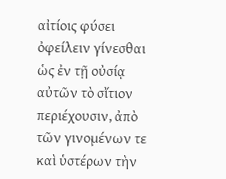αἰτίοις φύσει ὀφείλειν γίνεσθαι ὡς ἐν τῇ οὐσίᾳ αὐτῶν τὸ σἴτιον περιέχουσιν, ἀπὸ τῶν γινομένων τε καὶ ὑστέρων τὴν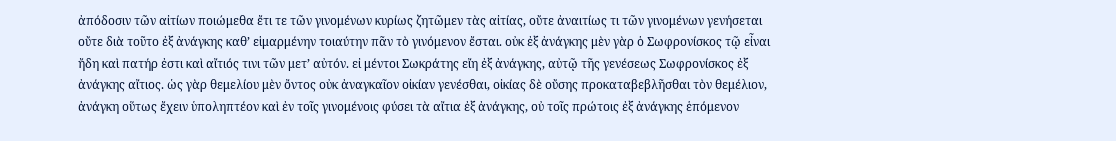ἀπόδοσιν τῶν αἰτίων ποιώμεθα ἔτι τε τῶν γινομένων κυρίως ζητῶμεν τὰς αἰτίας, οὔτε ἀναιτίως τι τῶν γινομένων γενήσεται οὔτε διὰ τοῦτο ἐξ ἀνάγκης καθ’ εἱμαρμένην τοιαύτην πᾶν τὸ γινόμενον ἔσται. οὐκ ἐξ ἀνάγκης μὲν γὰρ ὁ Σωφρονίσκος τῷ εἶναι ἤδη καὶ πατήρ ἐστι καὶ αἴτιός τινι τῶν μετ’ αὐτόν. εἰ μέντοι Σωκράτης εἴη ἐξ ἀνάγκης, αὐτῷ τῆς γενέσεως Σωφρονίσκος ἐξ ἀνάγκης αἴτιος. ὡς γὰρ θεμελίου μὲν ὄντος οὐκ ἀναγκαῖον οἰκίαν γενέσθαι, οἰκίας δὲ οὔσης προκαταβεβλῆσθαι τὸν θεμέλιον, ἀνάγκη οὕτως ἔχειν ὑποληπτέον καὶ ἐν τοῖς γινομένοις φύσει τὰ αἴτια ἐξ ἀνάγκης, οὐ τοῖς πρώτοις ἐξ ἀνάγκης ἑπόμενον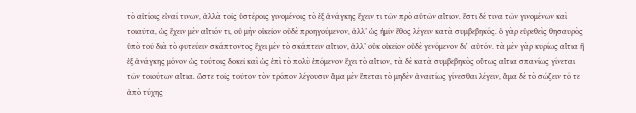τὸ αἰτίοις εἶναί τινων, ἀλλὰ τοῖς ὑστέροις γινομένοις τὸ ἐξ ἀνάγκης ἔχειν τι τῶν πρὸ αὐτῶν αἴτιον. ἔστι δέ τινα τῶν γινομένων καὶ τοιαῦτα, ὡς ἔχειν μὲν αἴτιόν τι, οὐ μὴν οἰκεῖον οὐδὲ προηγούμενον, ἀλλ’ ὡς ἡμῖν ἔθος λέγειν κατὰ συμβεβηκός. ὁ γὰρ εὑρεθεὶς θησαυρὸς ὑπὸ τοῦ διὰ τὸ φυτεύειν σκάπτοντος ἔχει μὲν τὸ σκάπτειν αἴτιον, ἀλλ’ οὐκ οἰκεῖον οὐδὲ γενόμενον δι᾿  αὐτόν. τὰ μὲν γὰρ κυρίως αἴτια ἢ ἐξ ἀνάγκης μόνον ὡς τούτοις δοκεῖ καὶ ὡς ἐπὶ τὸ πολὺ ἑπόμενον ἔχει τὸ αἴτιον, τὰ δὲ κατὰ συμβεβηκὸς οὕτως αἴτια σπανίως γίνεται τῶν τοιούτων αἴτια. ὥστε τοῖς τοῦτον τὸν τρόπον λέγουσιν ἅμα μὲν ἕπεται τὸ μηδὲν ἀναιτίως γίνεσθαι λέγειν, ἅμα δὲ τὸ σώζειν τό τε ἀπὸ τύχης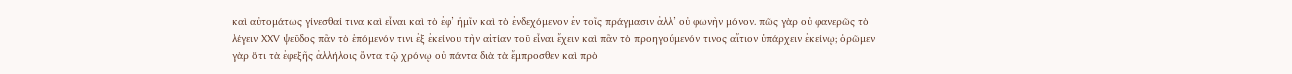καὶ αὐτομάτως γίνεσθαί τινα καὶ εἶναι καὶ τὸ ἐφ’ ἡμῖν καὶ τὸ ἐνδεχόμενον ἐν τοῖς πράγμασιν ἀλλ’ οὐ φωνὴν μόνον. πῶς γὰρ οὐ φανερῶς τὸ λέγειν ΧΧV ψεῦδος πᾶν τὸ ἑπόμενόν τινι ἐξ ἐκείνου τὴν αἰτίαν τοῦ εἶναι ἔχειν καὶ πᾶν τὸ προηγούμενόν τινος αἴτιον ὑπάρχειν ἐκείνῳ; ὁρῶμεν γὰρ ὅτι τὰ ἐφεξῆς ἀλλήλοις ὄντα τῷ χρόνῳ οὐ πάντα διὰ τὰ ἔμπροσθεν καὶ πρὸ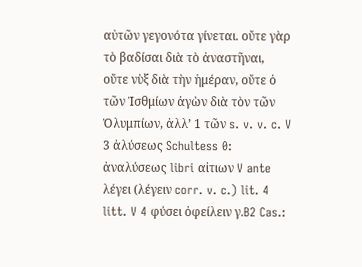αὐτῶν γεγονότα γίνεται. οὔτε γὰρ τὸ βαδίσαι διὰ τὸ ἀναστῆναι, οὔτε νὺξ διὰ τὴν ἡμέραν, οὔτε ὁ τῶν Ἰσθμίων ἀγὼν διὰ τὸν τῶν Ὀλυμπίων, ἀλλ’ 1 τῶν s. v. v. c. V 3 ἀλύσεως Schultess 0: ἀναλύσεως libri αἰτιων V ante λέγει (λέγειν corr. v. c.) lit. 4 litt. V 4 φύσει ὀφείλειν γ.B2 Cas.: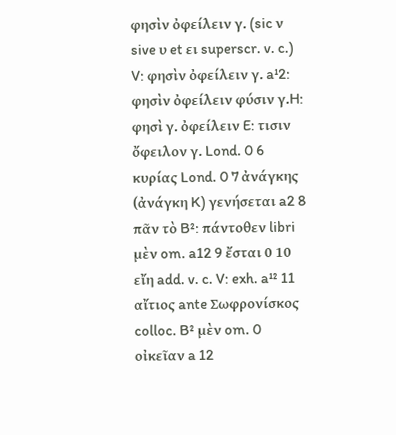φησὶν ὀφείλειν γ. (sic ν sive υ et ει superscr. v. c.) V: φησὶν ὀφείλειν γ. a¹2: φησὶν ὀφείλειν φύσιν γ.H: φησὶ γ. ὀφείλειν E: τισιν ὄφειλον γ. Lond. 0 6 κυρίας Lond. 0 7 ἀνάγκης (ἀνάγκη K) γενήσεται a2 8 πᾶν τὸ B²: πάντοθεν libri μὲν om. a12 9 ἔσται 0 10 εἴη add. v. c. V: exh. a¹² 11 αἴτιος ante Σωφρονίσκος colloc. B² μὲν om. 0 οἰκεῖαν a 12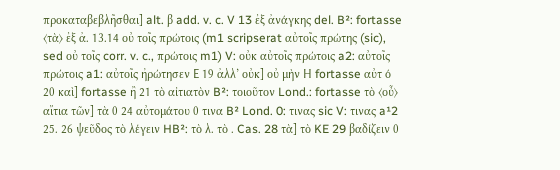προκαταβεβλῆσθαι] alt. β add. v. c. V 13 ἐξ ἀνάγκης del. B²: fortasse ⟨τὰ⟩ ἐξ ἀ. 13.14 οὐ τοῖς πρώτοις (m1 scripserat αὐτοῖς πρώτης (sic), sed οὐ τοῖς corr. v. c., πρώτοις m1) V: οὐκ αὐτοῖς πρώτοις a2: αὐτοῖς πρώτοις a1: αὐτοῖς ἠρώτησεν Ε 19 ἀλλ’ οὐκ] οὐ μὴν Η fortasse αὐτ ό 20 καὶ] fortasse ἢ 21 τὸ αἰτιατὸν B²: τοιοῦτον Lond.: fortasse τὸ ⟨οὖ⟩ αἴτια τῶν] τὰ 0 24 αὐτομάτου 0 τινα B² Lond. 0: τινας sic V: τινας a¹2 25. 26 ψεῦδος τὸ λέγειν HB²: τὸ λ. τὸ . Cas. 28 τὰ] τὸ KE 29 βαδίζειν 0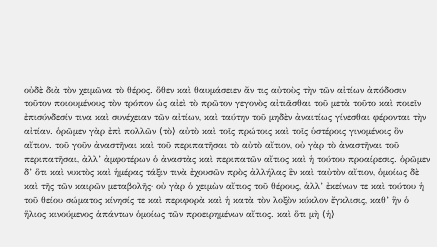οὐδὲ διὰ τὸν χειμῶνα τὸ θέρος. ὅθεν καὶ θαυμάσειεν ἄν τις αὐτοὺς τὴν τῶν αἰτίων ἀπόδοσιν τοῦτον ποιουμένους τὸν τρόπον ὡς αἰεὶ τὸ πρῶτον γεγονὸς αἰτιᾶσθαι τοῦ μετὰ τοῦτο καὶ ποιεῖν ἐπισύνδεσίν τινα καὶ συνέχειαν τῶν αἰτίων, καὶ ταύτην τοῦ μηδὲν ἀναιτίως γίνεσθαι φέρονται τὴν αἰτίαν. ὁρῶμεν γὰρ ἐπὶ πολλῶν ⟨τὸ⟩ αὐτὸ καὶ τοῖς πρώτοις καὶ τοῖς ὑστέροις γινομένοις ὂν αἴτιον. τοῦ γοῦν ἀναστῆναι καὶ τοῦ περιπατῆσαι τὸ αὐτὸ αἴτιον, οὐ γὰρ τὸ ἀναστῆναι τοῦ περιπατῆσαι, ἀλλ’ ἀμφοτέρων ὁ ἀναστὰς καὶ περιπατῶν αἴτιος καὶ ἡ τούτου προαίρεσις. ὁρῶμεν δ’ ὅτι καὶ νυκτὸς καὶ ἡμέρας τάξιν τινὰ ἐχουσῶν πρὸς ἀλλήλας ἓν καὶ ταὐτὸν αἴτιον, ὁμοίως δὲ καὶ τῆς τῶν καιρῶν μεταβολῆς· οὐ γὰρ ὁ χειμὼν αἴτιος τοῦ θέρους, ἀλλ’ ἐκείνων τε καὶ τούτου ἡ τοῦ θείου σώματος κίνησίς τε καὶ περιφορὰ καὶ ἡ κατὰ τὸν λοξὸν κύκλον ἔγκλισις, καθ’ ἣν ὁ ἥλιος κινούμενος ἁπάντων ὁμοίως τῶν προειρημένων αἴτιος. καὶ ὅτι μὴ ⟨ἡ⟩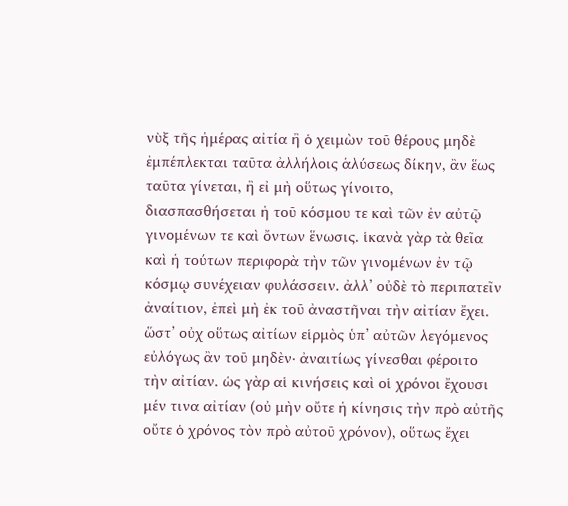νὺξ τῆς ἡμέρας αἰτία ἢ ὁ χειμὼν τοῦ θέρους μηδὲ ἐμπέπλεκται ταῦτα ἀλλήλοις ἁλύσεως δίκην, ἂν ἕως ταῦτα γίνεται, ἢ εἰ μὴ οὕτως γίνοιτο, διασπασθήσεται ἡ τοῦ κόσμου τε καὶ τῶν ἐν αὐτῷ γινομένων τε καὶ ὄντων ἕνωσις. ἱκανὰ γὰρ τὰ θεῖα καὶ ἡ τούτων περιφορὰ τὴν τῶν γινομένων ἐν τῷ κόσμῳ συνέχειαν φυλάσσειν. ἀλλ’ οὐδὲ τὸ περιπατεῖν ἀναίτιον, ἐπεὶ μὴ ἐκ τοῦ ἀναστῆναι τὴν αἰτίαν ἔχει. ὥστ’ οὐχ οὕτως αἰτίων εἱρμὸς ὑπ’ αὐτῶν λεγόμενος εὐλόγως ἂν τοῦ μηδὲν· ἀναιτίως γίνεσθαι φέροιτο τὴν αἰτίαν. ὡς γὰρ αἱ κινήσεις καὶ οἱ χρόνοι ἔχουσι μέν τινα αἰτίαν (οὐ μὴν οὔτε ἡ κίνησις τὴν πρὸ αὐτῆς οὔτε ὁ χρόνος τὸν πρὸ αὐτοῦ χρόνον), οὕτως ἔχει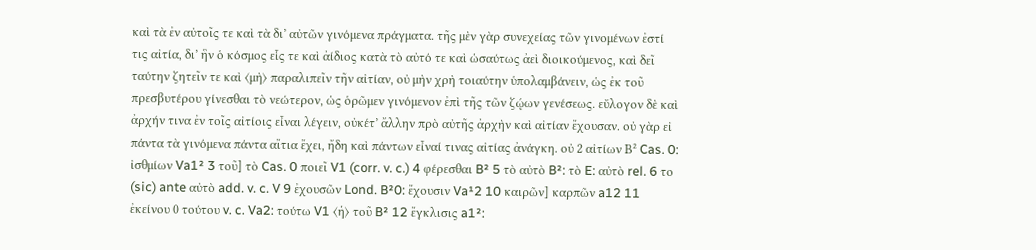καὶ τὰ ἐν αὐτοῖς τε καὶ τὰ δι’ αὐτῶν γινόμενα πράγματα. τῆς μὲν γὰρ συνεχείας τῶν γινομένων ἐστί τις αἰτία, δι’ ἣν ὁ κόσμος εἷς τε καὶ ἀίδιος κατὰ τὸ αὐτό τε καὶ ὡσαύτως ἀεὶ διοικούμενος, καὶ δεῖ ταύτην ζητεῖν τε καὶ ⟨μὴ⟩ παραλιπεῖν τῆν αἰτίαν, οὐ μὴν χρὴ τοιαύτην ὑπολαμβάνειν, ὡς ἐκ τοῦ πρεσβυτέρου γίνεσθαι τὸ νεώτερον, ὡς ὁρῶμεν γινόμενον ἐπὶ τῆς τῶν ζῴων γενέσεως. εὔλογον δὲ καὶ ἀρχήν τινα ἐν τοῖς αἰτίοις εἶναι λέγειν, οὐκέτ’ ἄλλην πρὸ αὐτῆς ἀρχὴν καὶ αἰτίαν ἔχουσαν. οὐ γὰρ εἰ πάντα τὰ γινόμενα πάντα αἴτια ἔχει, ἤδη καὶ πάντων εἶναί τινας αἰτίας ἀνάγκη. οὐ 2 αἰτίων Β² Cas. 0: ἰσθμίων Va1² 3 τοῦ] τὸ Cas. 0 ποιεῖ V1 (corr. v. c.) 4 φέρεσθαι B² 5 τὸ αὐτὸ B²: τὸ E: αὐτὸ rel. 6 το (sic) ante αὐτὸ add. v. c. V 9 ἐχουσῶν Lond. B²0: ἔχουσιν Va¹2 10 καιρῶν] καρπῶν a12 11 ἐκείνου 0 τούτου v. c. Va2: τούτω V1 ⟨ἡ⟩ τοῦ B² 12 ἔγκλισις a1²: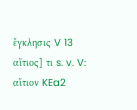ἔγκλησις V 13 αἴτιος] τι s. v. V: αἴτιον KEa2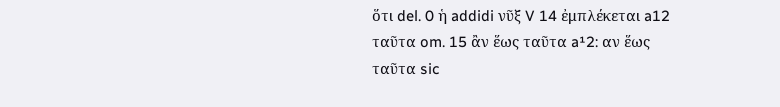ὅτι del. 0 ἡ addidi νῦξ V 14 ἐμπλέκεται a12 ταῦτα om. 15 ἂν ἕως ταῦτα a¹2: αν ἕως ταῦτα sic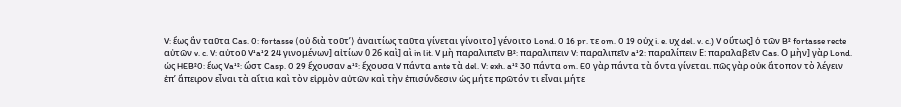V: ἕως ἂν ταῦτα Cas. 0: fortasse ⟨οὐ διὰ τοῦτ’⟩ ἀναιτίως ταῦτα γίνεται γίνοιτο] γένοιτο Lond. 0 16 pr. τε om. 0 19 οὐχ i. e. υχ del. v. c.) V οὕτως] ὁ τῶν B² fortasse recte αὐτῶν v. c. V: αὐτοῦ V¹a¹2 24 γινομένων] αἰτίων 0 26 καὶ] αὶ in lit. V μὴ παραλιπεῖν B²: παραλιπειν V: παραλιπεῖν a¹2: παραλίπειν Ε: παραλαβεῖν Cas. Ο μὴν] γὰρ Lond. ὡς HEB²0: ἕως Va¹²: ὥστ Casp. 0 29 ἔχουσαν a¹²: ἔχουσα V πάντα ante τὰ del. V: exh. a¹² 30 πάντα om. E0 γὰρ πάντα τὰ ὄντα γίνεται. πῶς γὰρ οὐκ ἄτοπον τὸ λέγειν ἐπ’ ἄπειρον εἶναι τὰ αἴτια καὶ τὸν εἱρμὸν αὐτῶν καὶ τὴν ἐπισύνδεσιν ὡς μήτε πρῶτόν τι εἶναι μήτε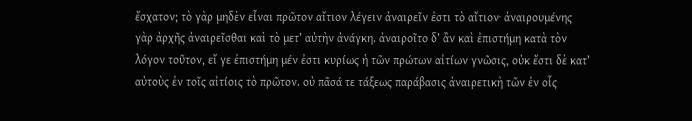ἔσχατον; τὸ γὰρ μηδὲν εἶναι πρῶτον αἴτιον λέγειν ἀναιρεῖν ἐστι τὸ αἴτιον· ἀναιρουμένης γὰρ ἀρχῆς ἀναιρεῖσθαι καὶ τὸ μετ’ αὐτὴν ἀνάγκη. ἀναιροῖτο δ’ ἂν καὶ ἐπιστήμη κατὰ τὸν λόγον τοῦτον, εἴ γε ἐπιστήμη μέν ἐστι κυρίως ἡ τῶν πρώτων αἰτίων γνῶσις, οὐκ ἔστι δὲ κατ’ αὐτοὺς ἐν τοῖς αἰτίοις τὸ πρῶτον. οὐ πᾶσά τε τάξεως παράβασις ἀναιρετικὴ τῶν ἐν οἷς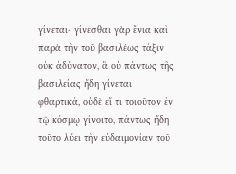γίνεται· γίνεσθαι γὰρ ἔνια καὶ παρὰ τὴν τοῦ βασιλέως τάξιν οὐκ ἀδύνατον, ἃ οὐ πάντως τῆς βασιλείας ἤδη γίνεται φθαρτικά, οὐδὲ εἴ τι τοιοῦτον ἐν τῷ κόσμῳ γίνοιτο, πάντως ἤδη τοῦτο λύει τὴν εὐδαιμονίαν τοῦ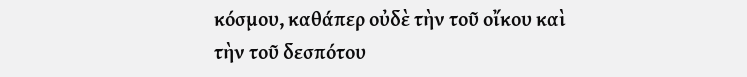κόσμου, καθάπερ οὐδὲ τὴν τοῦ οἴκου καὶ τὴν τοῦ δεσπότου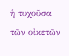ἡ τυχοῦσα τῶν οἰκετῶν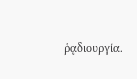ῥᾳδιουργία.